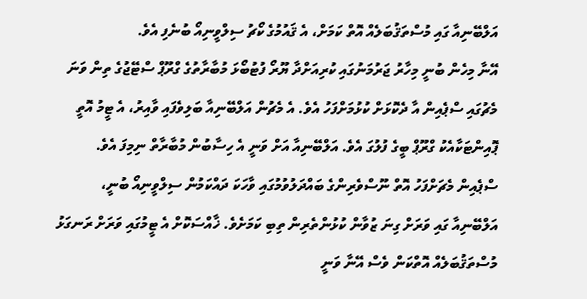އަލްބޭނިއާ ގައި މުސްތަޤުބަލެއް އޮތް ކަމަށް، އެ ޤައުމުގެ ކޯޗު ސިލްވީނިއޯ ބުނެފި އެވެ.
އޭނާ މިހެން ބުނީ މިހާރު ޖަރުމަނުގައި ކުރިއަށްދާ ޔޫރޯ ފުޓުބޯޅަ މުބާރާތުގެ ގްރޫޕް ސްޓޭޖުގެ ތިން ވަނަ މެޗުގައި ސްޕެއިން އާ ދެކޮޅަށް ކުޅުމަށްފަހު އެވެ. އެ މެޗުން އަލްބޭނިއާ ބަލިވެފައި ވާއިރު، އެ ޓީމު އޮތީ ޕޮއިންޓަކާއެކު ގްރޫޕް ބީގެ ފުލުގަ އެވެ. އަލްބޭނިއާ އަށް ވަނީ އެ ހިސާބުން މުބާރާތް ނިމިފަ އެވެ.
ސްޕެއިން މެޗަށްފަހު އޮތް ނޫސްވެރިންގެ ބައްދަލުވުމުގައި ވާހަކަ ދައްކަމުން ސިލްވީނިއޯ ބުނީ، އަލްބޭނިއާ ގައި ވަރަށް ގިނަ ޒުވާން ކުޅުންތެރިން ތިބި ކަމަށެވެ. ޚާއްސަކޮށް އެ ޓީމުގައި ވަރަށް ރަނގަޅު މުސްތަޤުބަލެއް އޮތްކަން ވެސް އޭނާ ވަނީ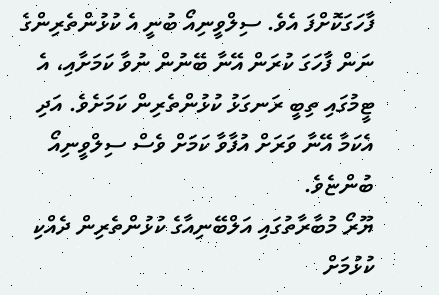ފާހަގަކޮށްފަ އެވެ. ސިލްވީނިއޯ ބުނީ އެ ކުޅުންތެރިންގެ ނަން ފާހަގަ ކުރަން އޭނާ ބޭނުން ނުވާ ކަމަށާއި، އެ ޓީމުގައި ތިބީ ރަނގަޅު ކުޅުންތެރިން ކަމަށެވެ. އަދި އެކަމާ އޭނާ ވަރަށް އުފާވާ ކަމަށް ވެސް ސިލްވީނިއޯ ބުންޏެވެ.
ޔޫރޯ މުބާރާތުގައި އަލްބޭނިއާގެ ކުޅުންތެރިން ދެއްކި ކުޅުމަށް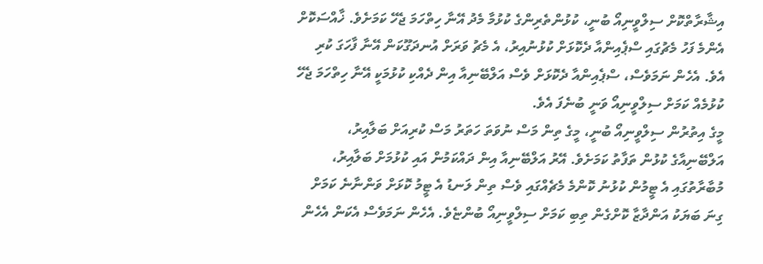އިޝާރާތްކޮށް ސިލްވީނިއޯ ބުނީ، ކުޅުންތެރިންގެ ކުޅުމާ މެދު އޭނާ ހިތްހަމަ ޖެހޭ ކަމަށެވެ. ޚާއްސަކޮށް އެންމެ ފަހު މެޗުގައި ސްޕެއިންއާ ދެކޮޅަށް ކުޅުނުއިރު، އެ މެޗު ވަރަށް އުނދަގޫކަން އޭނާ ފާހަގަ ކުރި އެވެ. އެހެން ނަމަވެސް، ސްޕެއިންއާ ދެކޮޅަށް ވެސް އަލްބޭނިއާ އިން ދެއްކި ކުޅުމަކީ އޭނާ ހިތްހަމަ ޖެހޭ ކުޅުމެއް ކަމަށް ސިލްވީނިއޯ ވަނީ ބުނެފަ އެވެ.
މީގެ އިތުރުން ސިލްވީނިއޯ ބުނީ، މީގެ ތިން މަސް ނުވަތަ ހަތަރު މަސް ކުރިއަށް ބަލާއިރު، އަލްބޭނިއާގެ ކުޅުން ތަފާތު ކަމަށެވެ. އޭރު އަލްބޭނިއާ އިން ދައްކަމުން އައި ކުޅުމަށް ބަލާއިރު، މުބާރާތުގައި އެ ޓީމުން ކުޅުނު ކޮންމެ މެޗެއްގައި ވެސް ތިން ލަނޑު އެ ޓީމު ކޮޅަށް ވަންނާނެ ކަމަށް ގިނަ ބަޔަކު އަންދާޒާ ކޮށްގެން ތިބި ކަމަށް ސިލްވީނިއޯ ބުންޏެވެ. އެހެން ނަމަވެސް އެކަން އެހެން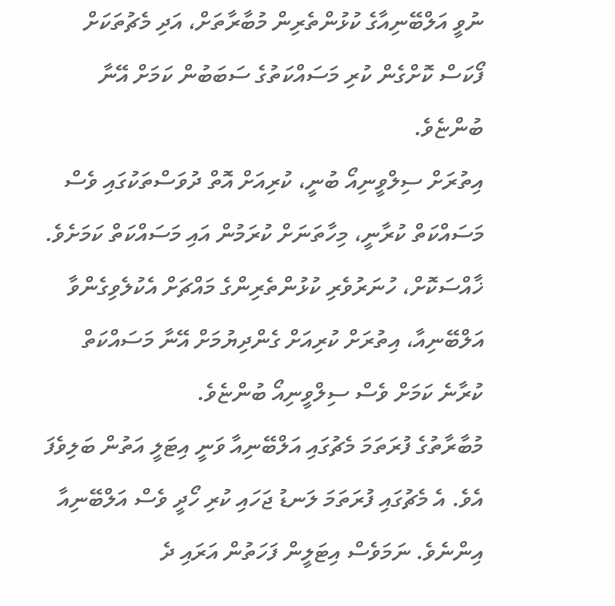ނުވީ އަލްބޭނިއާގެ ކުޅުންތެރިން މުބާރާތަށް، އަދި މެޗުތަކަށް ފޯކަސް ކޮށްގެން ކުރި މަސައްކަތުގެ ސަބަބުން ކަމަށް އޭނާ ބުންޏެވެ.
އިތުރަށް ސިލްވީނިއޯ ބުނީ، ކުރިއަށް އޮތް ދުވަސްތަކުގައި ވެސް މަސައްކަތް ކުރާނީ، މިހާތަނަށް ކުރަމުން އައި މަސައްކަތް ކަމަށެވެ. ޚާއްސަކޮށް، ހުނަރުވެރި ކުޅުންތެރިންގެ މައްޗަށް އެކުލެވިގެންވާ އަލްބޭނިއާ، އިތުރަށް ކުރިއަށް ގެންދިޔުމަށް އޭނާ މަސައްކަތް ކުރާނެ ކަމަށް ވެސް ސިލްވީނިއޯ ބުންޏެވެ.
މުބާރާތުގެ ފުރަތަމަ މެޗުގައި އަލްބޭނިއާ ވަނީ އިޓަލީ އަތުން ބަލިވެފަ އެވެ. އެ މެޗުގައި ފުރަތަމަ ލަނޑު ޖަހައި ކުރި ހޯދީ ވެސް އަލްބޭނިއާ އިންނެވެ. ނަމަވެސް އިޓަލީން ފަހަތުން އަރައި ދެ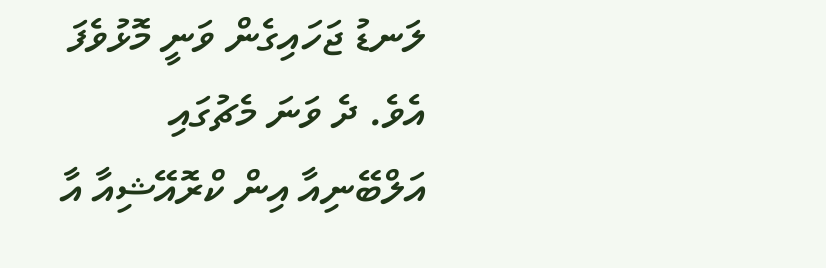ލަނޑު ޖަހައިގެން ވަނީ މޮޅުވެފަ އެވެ. ދެ ވަނަ މެޗުގައި އަލްބޭނިއާ އިން ކްރޮއޭޝިއާ އާ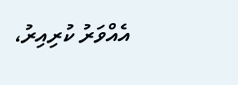އެއްވަރު ކުރިއިރު،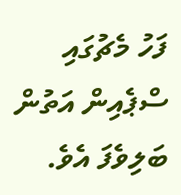ފަހު މެޗުގައި ސްޕެއިން އަތުން ބަލިވެފަ އެވެ.